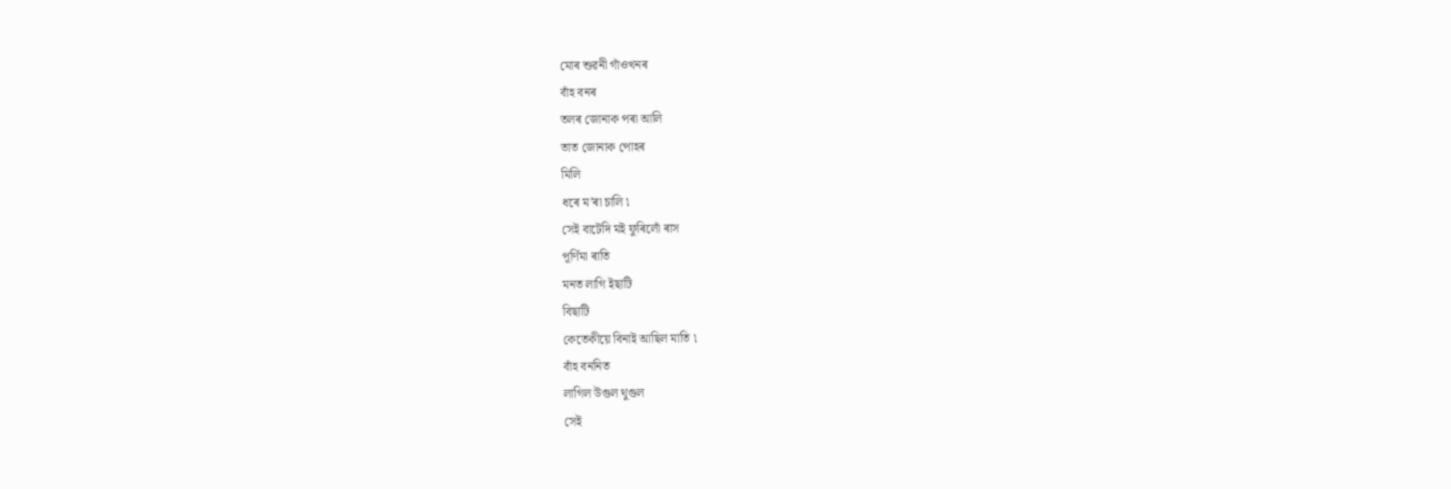মোৰ শুৱনী গাঁওখনৰ
বাঁহ বনৰ
তলৰ জোনাক পৰা আলি
তাত জোনাক পোহৰ
মিলি
ধৰে ম’ৰা চালি ৷
সেই বাটেদি মই ফুৰিলোঁ ৰাস
পূৰ্ণিমা ৰাতি
মনত লাগি ইছাটি
বিছাটি
কেতেকীয়ে বিনাই আছিল মাতি ৷
বাঁহ বননিত
লাগিল উগুল থুগুল
সেই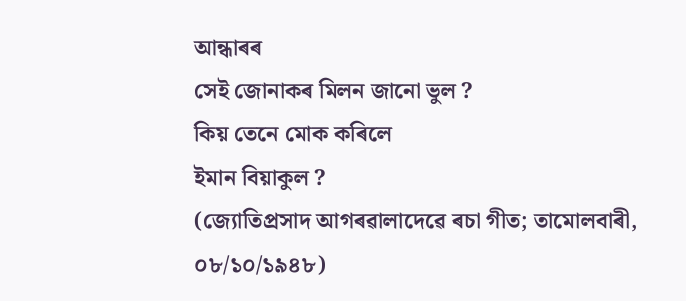আন্ধাৰৰ
সেই জোনাকৰ মিলন জানো ভুল ?
কিয় তেনে মোক কৰিলে
ইমান বিয়াকুল ?
(জ্যোতিপ্ৰসাদ আগৰৱালাদেৱে ৰচা গীত; তামোলবাৰী,
০৮/১০/১৯৪৮)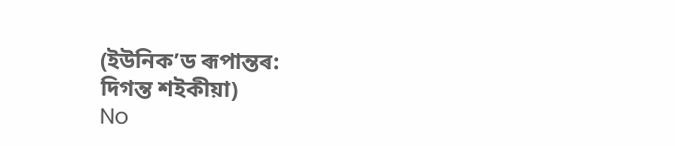(ইউনিক’ড ৰূপান্তৰ:
দিগন্ত শইকীয়া)
No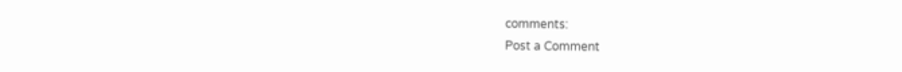comments:
Post a Comment